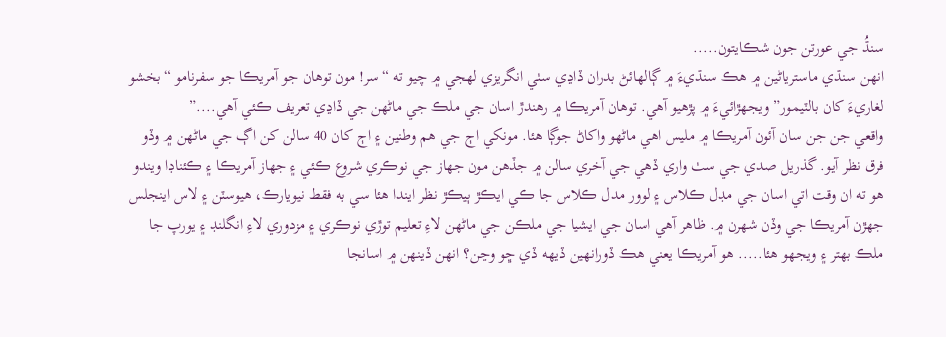سنڌُ جي عورتن جون شڪايتون.....
انهن سنڌي ماسترياڻين ۾ هڪ سنڌيءَ ۾ ڳالهائڻ بدران ڏاڍي سٺي انگريزي لهجي ۾ چيو ته “سر! مون توهان جو آمريڪا جو سفرنامو “بخشو لغاريءَ کان بالٽيمور” ويجھڙائيءَ ۾ پڙهيو آهي. توهان آمريڪا ۾ رهندڙ اسان جي ملڪ جي ماڻهن جي ڏاڍي تعريف ڪئي آهي....”
واقعي جن جن سان آئون آمريڪا ۾ مليس اهي ماڻهو واکاڻ جوڳا هئا. مونکي اڄ جي هم وطنين ۽ اڄ کان 40 سالن کن اڳ جي ماڻهن ۾ وڏو فرق نظر آيو. گذريل صدي جي سٺ واري ڏهي جي آخري سالن ۾ جڏهن مون جهاز جي نوڪري شروع ڪئي ۽ جهاز آمريڪا ۽ ڪئناڊا ويندو هو ته ان وقت اتي اسان جي مڊل ڪلاس ۽ لوور مدل ڪلاس جا ڪي ايڪڙ ٻيڪڙ نظر ايندا هئا سي به فقط نيويارڪ، هيوسٽن ۽ لاس اينجلس جهڙن آمريڪا جي وڏن شهرن ۾. ظاهر آهي اسان جي ايشيا جي ملڪن جي ماڻهن لاءِ تعليم توڙي نوڪري ۽ مزدوري لاءِ انگلنڊ ۽ يورپ جا ملڪ بهتر ۽ ويجھو هئا..... هو آمريڪا يعني هڪ ڏورانهين ڏيهه ڏي ڇو وڃن؟ انهن ڏينهن ۾ اسانجا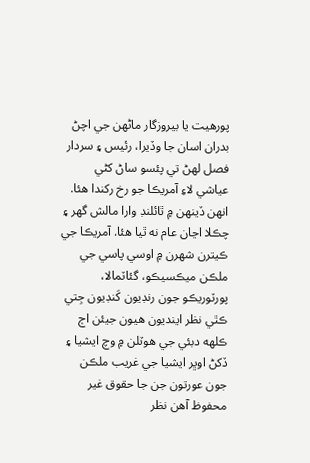پورهيت يا بيروزگار ماڻهن جي اچڻ بدران اسان جا وڏيرا، رئيس ۽ سردار فصل لهڻ تي پئسو ساڻ کڻي عياشي لاءِ آمريڪا جو رخ رکندا هئا. انهن ڏينهن ۾ ٿائلنڊ وارا مالش گهر ۽ چڪلا اڃان عام نه ٿيا هئا. آمريڪا جي ڪيترن شهرن ۾ اوسي پاسي جي ملڪن ميڪسيڪو، گئاٽمالا، پورٽوريڪو جون رنڊيون کَنڊيون جِتي ڪٿي نظر اينديون هيون جيئن اڄ ڪلهه دبئي جي هوٽلن ۾ وچ ايشيا ۽ ڏکڻ اوڀر ايشيا جي غريب ملڪن جون عورتون جن جا حقوق غير محفوظ آهن نظر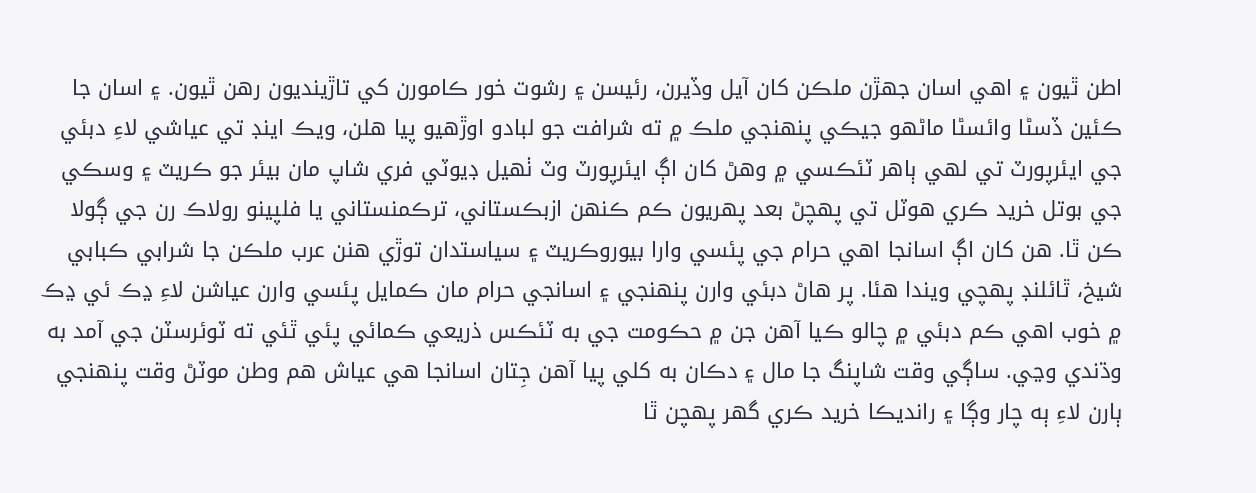اطن ٿيون ۽ اهي اسان جهڙن ملڪن کان آيل وڏيرن، رئيسن ۽ رشوت خور ڪامورن کي تاڙينديون رهن ٿيون. ۽ اسان جا ڪئين ڏسڻا وائسڻا ماڻهو جيڪي پنهنجي ملڪ ۾ ته شرافت جو لبادو اوڙهيو پيا هلن، ويڪ اينڊ تي عياشي لاءِ دبئي جي ايئرپورٽ تي لهي ٻاهر ٽئڪسي ۾ وهڻ کان اڳ ايئرپورٽ وٽ ٺهيل ڊيوٽي فري شاپ مان بيئر جو ڪريٽ ۽ وسڪي جي بوتل خريد ڪري هوٽل تي پهچڻ بعد پهريون ڪم ڪنهن ازبڪستاني، ترڪمنستاني يا فلپينو رولاڪ رن جي ڳولا ڪن ٿا. هن کان اڳ اسانجا اهي حرام جي پئسي وارا بيوروڪريٽ ۽ سياستدان توڙي هنن عرب ملڪن جا شرابي ڪبابي شيخ، ٿائلنڊ پهچي ويندا هئا. پر هاڻ دبئي وارن پنهنجي ۽ اسانجي حرام مان ڪمايل پئسي وارن عياشن لاءِ ڍڪ ئي ڍڪ ۾ خوب اهي ڪم دبئي ۾ چالو ڪيا آهن جن ۾ حڪومت جي به ٽئڪس ذريعي ڪمائي پئي ٿئي ته ٽوئرسٽن جي آمد به وڌندي وڃي. ساڳي وقت شاپنگ جا مال ۽ دڪان به کلي پيا آهن جِتان اسانجا هي عياش هم وطن موٽڻ وقت پنهنجي ٻارن لاءِ ٻه چار وڳا ۽ رانديڪا خريد ڪري گهر پهچن ٿا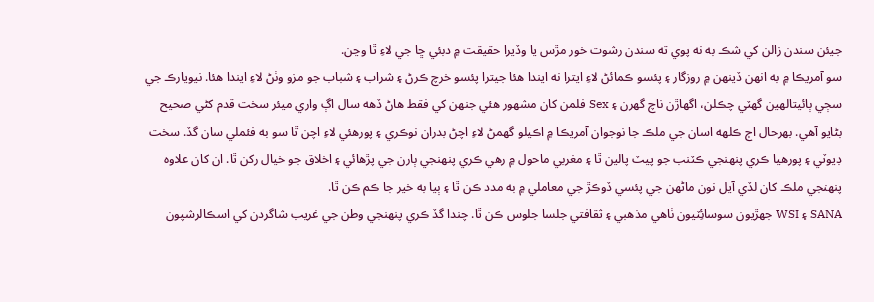جيئن سندن زالن کي شڪ به نه پوي ته سندن رشوت خور مڙس يا وڏيرا حقيقت ۾ دبئي ڇا جي لاءِ ٿا وڃن.
سو آمريڪا ۾ به انهن ڏينهن ۾ روزگار ۽ پئسو ڪمائڻ لاءِ ايترا نه ايندا هئا جيترا پئسو خرچ ڪرڻ ۽ شراب ۽ شباب جو مزو وٺڻ لاءِ ايندا هئا. نيويارڪ جي سڄي ٻائيتالهين گهٽي چڪلن، اگھاڙن ناچ گهرن ۽ Sex فلمن کان مشهور هئي جنهن کي فقط هاڻ ڏهه سال اڳ واري ميئر سخت قدم کڻي صحيح بڻايو آهي. بهرحال اڄ ڪلهه اسان جي ملڪ جا نوجوان آمريڪا ۾ اڪيلو گهمڻ لاءِ اچڻ بدران نوڪري ۽ پورهئي لاءِ اچن ٿا سو به فئملي سان گڏ. سخت ڊيوٽي ۽ پورهيا ڪري پنهنجي ڪٽنب جو پيٽ پالين ٿا ۽ مغربي ماحول ۾ رهي ڪري پنهنجي ٻارن جي پڙهائي ۽ اخلاق جو خيال رکن ٿا. ان کان علاوه پنهنجي ملڪ کان لڏي آيل نون ماڻهن جي پئسي ڏوڪڙ جي معاملي ۾ به مدد ڪن ٿا ۽ ٻيا به خير جا ڪم ڪن ٿا.
SANA ۽ WSI جهڙيون سوسائِٽيون ٺاهي مذهبي ۽ ثقافتي جلسا جلوس ڪن ٿا. چندا گڏ ڪري پنهنجي وطن جي غريب شاگردن کي اسڪالرشپون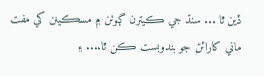ڏين ٿا ... سنڌ جي ڪيترن ڳوٺن ۾ مسڪينن کي مفت ماني کارائڻ جو بندوبست ڪن ٿا.... ۽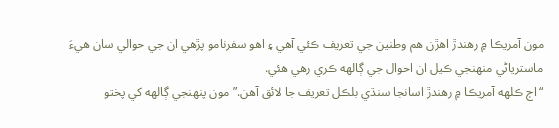مون آمريڪا ۾ رهندڙ اهڙن هم وطنين جي تعريف ڪئي آهي ۽ اهو سفرنامو پڙهي ان جي حوالي سان هيءَ ماسترياڻي منهنجي ڪيل ان احوال جي ڳالهه ڪري رهي هئي.
“اڄ ڪلهه آمريڪا ۾ رهندڙ اسانجا سنڌي بلڪل تعريف جا لائق آهن.” مون پنهنجي ڳالهه کي پختو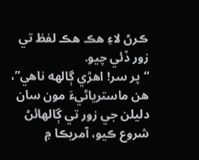ڪرڻ لاءِ هڪ هڪ لفظ تي زور ڏئي چيو.
“پر سر! اهڙي ڳالهه ناهي”، هن ماسترياڻيءَ مون سان دليلن جي زور تي ڳالهائڻ شروع ڪيو، آمريڪا ۾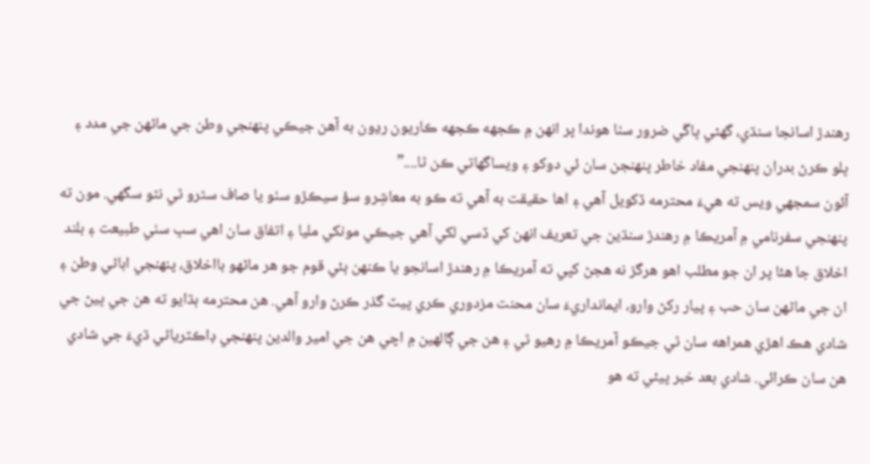رهندڙ اسانجا سنڌي، گهڻي ڀاڱي ضرور سٺا هوندا پر انهن ۾ ڪجهه ڪجهه ڪاريون رڍون به آهن جيڪي پنهنجي وطن جي ماڻهن جي مدد ۽ ڀلو ڪرڻ بدران پنهنجي مفاد خاطر پنهنجن سان ئي دوکو ۽ ويساگهاتي ڪن ٿا....”
آئون سمجھي ويس ته هيءَ محترمه ڏکويل آهي ۽ اها حقيقت به آهي ته ڪو به معاشِرو سؤ سيڪڙو سٺو يا صاف سٿرو ٿي نٿو سگهي. مون ته پنهنجي سفرنامي ۾ آمريڪا ۾ رهندڙ سنڌين جي تعريف انهن کي ڏسي لکي آهي جيڪي مونکي مليا ۽ اتفاق سان اهي سڀ سٺي طبيعت ۽ بلند اخلاق جا هئا پر ان جو مطلب اهو هرگز نه هجڻ کپي ته آمريڪا ۾ رهندڙ اسانجو يا ڪنهن ٻئي قوم جو هر ماڻهو بااخلاق، پنهنجي اباڻي وطن ۽ ان جي ماڻهن سان حب ۽ پيار رکڻ وارو، ايمانداريءَ سان محنت مزدوري ڪري پيٽ گذر ڪرڻ وارو آهي. هن محترمه ٻڌايو ته هن جي ڀيڻ جي شادي هڪ اهڙي همراهه سان ٿي جيڪو آمريڪا ۾ رهيو ٿي ۽ هن جي ڳالهين ۾ اچي هن جي امير والدين پنهنجي ڊاڪٽرياڻي ڌيءَ جي شادي هن سان ڪرائي. شادي بعد خبر پيئي ته هو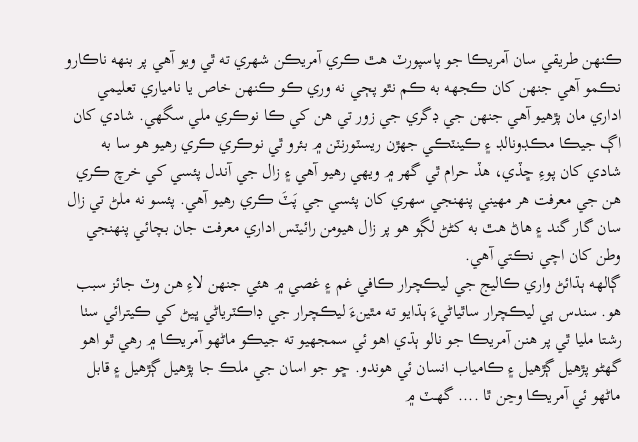ڪنهن طريقي سان آمريڪا جو پاسپورٽ هٿ ڪري آمريڪن شهري ته ٿي ويو آهي پر بنهه ناڪارو نڪمو آهي جنهن کان ڪجهه به ڪم نٿو پڄي نه وري ڪو ڪنهن خاص يا نامياري تعليمي اداري مان پڙهيو آهي جنهن جي ڊگري جي زور تي هن کي ڪا نوڪري ملي سگهي. شادي کان اڳ جيڪا مڪڊونالڊ ۽ ڪينٽڪي جهڙن ريسٽورنٽن ۾ بئرو ٿي نوڪري ڪري رهيو هو سا به شادي کان پوءِ ڇڏي، هڏ حرام ٿي گهر ۾ ويهي رهيو آهي ۽ زال جي آندل پئسي کي خرچ ڪري هن جي معرفت هر مهيني پنهنجي سهري کان پئسي جي پَٽَ ڪري رهيو آهي. پئسو نه ملڻ تي زال سان گار گند ۽ هاڻ هٿ به کڻڻ لڳو هو پر زال هيومن رائيٽس اداري معرفت جان بچائي پنهنجي وطن کان اچي نڪتي آهي.
ڳالهه ٻڌائڻ واري ڪاليج جي ليڪچرار ڪافي غم ۽ غصي ۾ هئي جنهن لاءِ هن وٽ جائز سبب هو. سندس ٻي ليڪچرار ساٿياڻيءَ ٻڌايو ته مٿينءَ ليڪچرار جي ڊاڪٽرياڻي ڀيڻ کي ڪيترائي سٺا رشتا مليا ٿي پر هنن آمريڪا جو نالو ٻڌي اهو ئي سمجھيو ته جيڪو ماڻهو آمريڪا ۾ رهي ٿو اهو گهڻو پڙهيل ڳڙهيل ۽ ڪامياب انسان ئي هوندو. ڇو جو اسان جي ملڪ جا پڙهيل ڳڙهيل ۽ قابل ماڻهو ئي آمريڪا وڃن ٿا .... گهـٽ ۾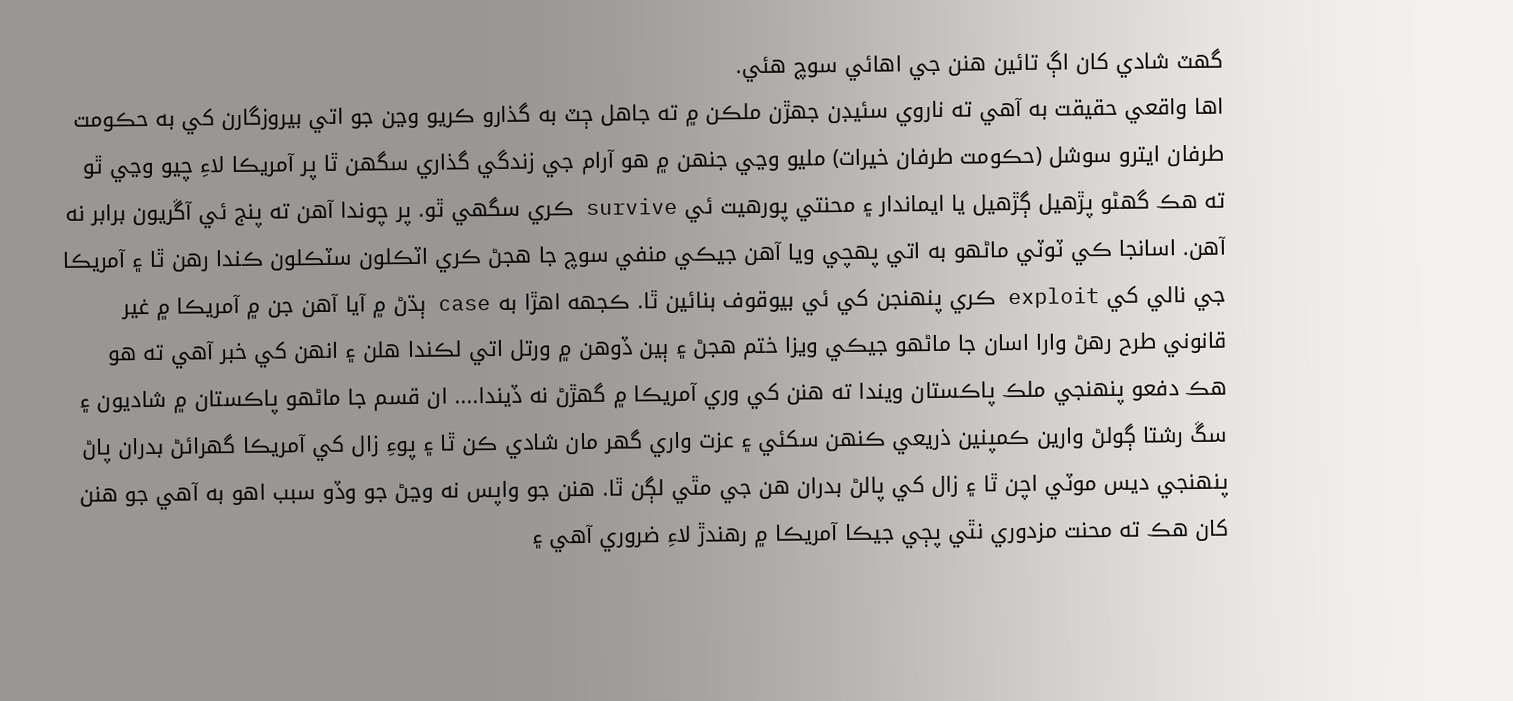گهٽ شادي کان اڳ تائين هنن جي اهائي سوچ هئي.
اها واقعي حقيقت به آهي ته ناروي سئيڊن جهڙن ملڪن ۾ ته جاهل ڄٽ به گذارو ڪريو وڃن جو اتي بيروزگارن کي به حڪومت طرفان ايترو سوشل (حڪومت طرفان خيرات) مليو وڃي جنهن ۾ هو آرام جي زندگي گذاري سگهن ٿا پر آمريڪا لاءِ چيو وڃي ٿو ته هڪ گهڻو پڙهيل ڳڙهيل يا ايماندار ۽ محنتي پورهيت ئي survive ڪري سگهي ٿو. پر چوندا آهن ته پنج ئي آڱريون برابر نه آهن. اسانجا ڪي ٽوٽي ماڻهو به اتي پهچي ويا آهن جيڪي منفي سوچ جا هجڻ ڪري اٽڪلون سٽڪلون ڪندا رهن ٿا ۽ آمريڪا جي نالي کي exploit ڪري پنهنجن کي ئي بيوقوف بنائين ٿا. ڪجهه اهڙا به case ٻڌڻ ۾ آيا آهن جن ۾ آمريڪا ۾ غير قانوني طرح رهڻ وارا اسان جا ماڻهو جيڪي ويزا ختم هجڻ ۽ ٻين ڏوهن ۾ ورتل اتي لڪندا هلن ۽ انهن کي خبر آهي ته هو هڪ دفعو پنهنجي ملڪ پاڪستان ويندا ته هنن کي وري آمريڪا ۾ گهڙڻ نه ڏيندا.... ان قسم جا ماڻهو پاڪستان ۾ شاديون ۽ سڱ رشتا ڳولڻ وارين ڪمپنين ذريعي ڪنهن سکئي ۽ عزت واري گهر مان شادي ڪن ٿا ۽ پوءِ زال کي آمريڪا گهرائڻ بدران پاڻ پنهنجي ديس موٽي اچن ٿا ۽ زال کي پالڻ بدران هن جي مٿي لڳن ٿا. هنن جو واپس نه وڃڻ جو وڏو سبب اهو به آهي جو هنن کان هڪ ته محنت مزدوري نٿي پڄي جيڪا آمريڪا ۾ رهندڙ لاءِ ضروري آهي ۽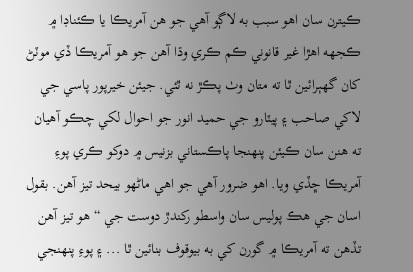ڪيترن سان اهو سبب به لاڳو آهي جو هن آمريڪا يا ڪئناڊا ۾ ڪجهه اهڙا غير قانوني ڪم ڪري وڌا آهن جو هو آمريڪا ڏي موٽڻ کان گهٻرائين ٿا ته متان وٺ پڪڙ نه ٿئي. جيئن خيرپور پاسي جي لاکي صاحب ۽ پيٽارو جي حميد انور جو احوال لکي چڪو آهيان ته هنن سان ڪيئن پنهنجا پاڪستاني بزنيس ۾ دوکو ڪري پوءِ آمريڪا ڇڏي ويا. اهو ضرور آهي جو اهي ماڻهو بيحد تيز آهن. بقول اسان جي هڪ پوليس سان واسطو رکندڙ دوست جي “هو تيز آهن تڏهن ته آمريڪا ۾ گورن کي به بيوقوف بنائين ٿا ... ۽ پوءِ پنهنجي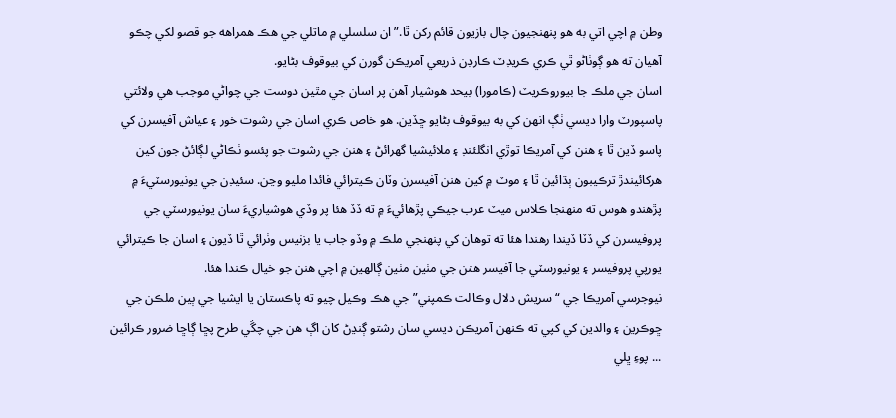وطن ۾ اچي اتي به هو پنهنجيون چال بازيون قائم رکن ٿا.” ان سلسلي ۾ ماتلي جي هڪ همراهه جو قصو لکي چڪو آهيان ته هو ڳوٺاڻو ٿي ڪري ڪريڊٽ ڪارڊن ذريعي آمريڪن گورن کي بيوقوف بڻايو.
اسان جي ملڪ جا بيوروڪريٽ (ڪامورا) بيحد هوشيار آهن پر اسان جي مٿين دوست جي چواڻي موجب هي ولائتي پاسپورٽ وارا ديسي ٺڳ انهن کي به بيوقوف بڻايو ڇڏين. هو خاص ڪري اسان جي رشوت خور ۽ عياش آفيسرن کي پاسو ڏين ٿا ۽ هنن کي آمريڪا توڙي انگلئنڊ ۽ ملائيشيا گهرائڻ ۽ هنن جي رشوت جو پئسو ٺڪاڻي لڳائڻ جون کين هرکائيندڙ ترڪيبون ٻڌائين ٿا ۽ موٽ ۾ کين هنن آفيسرن وٽان ڪيترائي فائدا مليو وڃن. سئيڊن جي يونيورسٽيءَ ۾ پڙهندو هوس ته منهنجا ڪلاس ميٽ عرب جيڪي پڙهائيءَ ۾ ته ڏڏ هئا پر وڏي هوشياريءَ سان يونيورسٽي جي پروفيسرن کي ڏٽا ڏيندا رهندا هئا ته توهان کي پنهنجي ملڪ ۾ وڏو جاب يا بزنيس وٺرائي ٿا ڏيون ۽ اسان جا ڪيترائي يورپي پروفيسر ۽ يونيورسٽي جا آفيسر هنن جي مٺين مٺين ڳالهين ۾ اچي هنن جو خيال ڪندا هئا.
نيوجرسي آمريڪا جي “سريش دلال وڪالت ڪمپني” جي هڪ وڪيل چيو ته پاڪستان يا ايشيا جي ٻين ملڪن جي ڇوڪرين ۽ والدين کي کپي ته ڪنهن آمريڪن ديسي سان رشتو ڳنڍڻ کان اڳ هن جي چڱي طرح پڇا ڳاڇا ضرور ڪرائين ... پوءِ ڀلي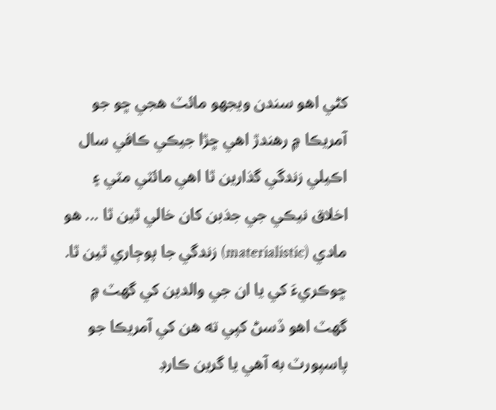کڻي اهو سندن ويجھو مائٽ هجي ڇو جو آمريڪا ۾ رهندڙ اهي ڇڙا جيڪي ڪافي سال اڪيلي زندگي گذارين ٿا اهي مائٽي مٽي ۽ اخلاق نيڪي جي جذبن کان خالي ٿين ٿا ... هو مادي (materialistic) زندگي جا پوڄاري ٿين ٿا. ڇوڪريءَ کي يا ان جي والدين کي گهٽ ۾ گهٽ اهو ڏسڻ کپي ته هن کي آمريڪا جو پاسپورٽ به آهي يا گرين ڪارڊ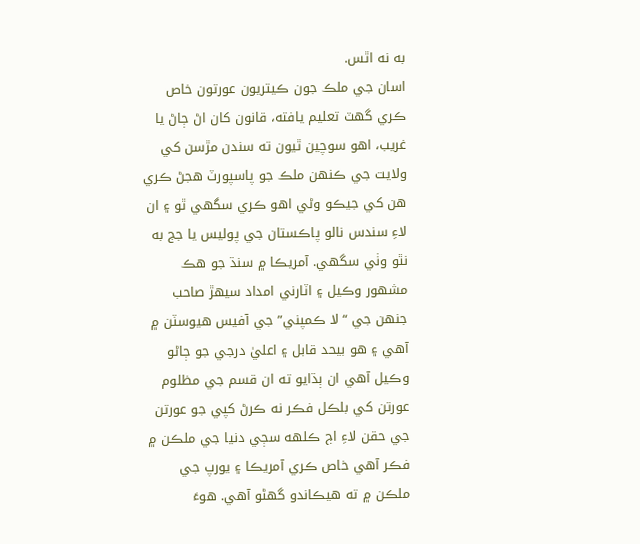به نه اٿس.
اسان جي ملڪ جون ڪيتريون عورتون خاص ڪري گهٽ تعليم يافته، قانون کان اڻ ڄاڻ يا غريب، اهو سوچين ٿيون ته سندن مڙسن کي ولايت جي ڪنهن ملڪ جو پاسپورٽ هجڻ ڪري هن کي جيڪو وڻي اهو ڪري سگهي ٿو ۽ ان لاءِ سندس نالو پاڪستان جي پوليس يا جج به نٿو وٺي سگهي. آمريڪا ۾ سنڌ جو هڪ مشهور وڪيل ۽ اٽارني امداد سيهڙ صاحب جنهن جي “لا ڪمپني” جي آفيس هيوسٽن ۾ آهي ۽ هو بيحد قابل ۽ اعليٰ درجي جو ڄاڻو وڪيل آهي ان ٻڌايو ته ان قسم جي مظلوم عورتن کي بلڪل فڪر نه ڪرڻ کپي جو عورتن جي حقن لاءِ اڄ ڪلهه سڄي دنيا جي ملڪن ۾ فڪر آهي خاص ڪري آمريڪا ۽ يورپ جي ملڪن ۾ ته هيڪاندو گهڻو آهي. هوءَ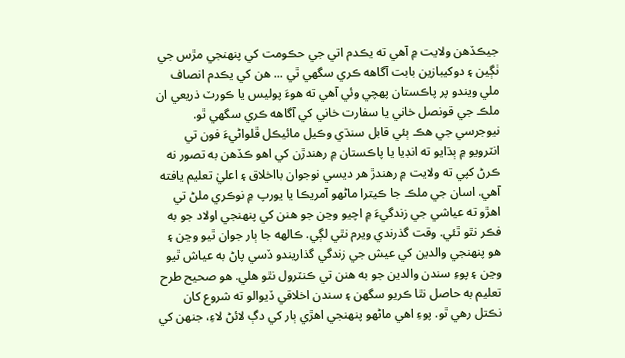جيڪڏهن ولايت ۾ آهي ته يڪدم اتي جي حڪومت کي پنهنجي مڙس جي ٺڳين ۽ دوکيبازين بابت آگاهه ڪري سگهي ٿي ... هن کي يڪدم انصاف ملي ويندو پر پاڪستان پهچي وئي آهي ته هوءَ پوليس يا ڪورٽ ذريعي ان ملڪ جي قونصل خاني يا سفارت خاني کي آگاهه ڪري سگهي ٿو.
نيوجرسي جي هڪ ٻئي قابل سنڌي وڪيل مائيڪل ڦلواڻيءَ فون تي انٽرويو ۾ ٻڌايو ته انڊيا يا پاڪستان ۾ رهندڙن کي اهو ڪڏهن به تصور نه ڪرڻ کپي ته ولايت ۾ رهندڙ هر ديسي نوجوان بااخلاق ۽ اعليٰ تعليم يافته آهي. اسان جي ملڪ جا ڪيترا ماڻهو آمريڪا يا يورپ ۾ نوڪري ملڻ تي اهڙو ته عياشي جي زندگيءَ ۾ اچيو وڃن جو هنن کي پنهنجي اولاد جو به فڪر نٿو ٿئي. وقت گذرندي ويرم نٿي لڳي. ڪالهه جا ٻار جوان ٿيو وڃن ۽ هو پنهنجي والدين کي عيش جي زندگي گذاريندو ڏسي پاڻ به عياش ٿيو وڃن ۽ پوءِ سندن والدين جو به هنن تي ڪنٽرول نٿو هلي. هو صحيح طرح تعليم به حاصل نٿا ڪريو سگهن ۽ سندن اخلاقي ڏيوالو ته شروع کان نڪتل رهي ٿو. پوءِ اهي ماڻهو پنهنجي اهڙي ٻار کي دڳ لائڻ لاءِ، جنهن کي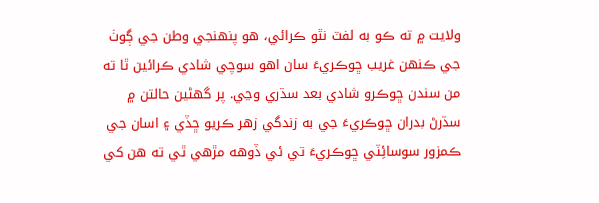ولايت ۾ ته ڪو به لفٽ نٿو ڪرائي، هو پنهنجي وطن جي ڳوٺ جي ڪنهن غريب ڇوڪريءَ سان اهو سوچي شادي ڪرائين ٿا ته من سندن ڇوڪرو شادي بعد سڌري وڃي. پر گهڻين حالتن ۾ سڌرڻ بدران ڇوڪريءَ جي به زندگي زهر ڪريو ڇڏي ۽ اسان جي ڪمزور سوسائِٽي ڇوڪريءَ تي ئي ڏوهه مڙهي ٿي ته هن کي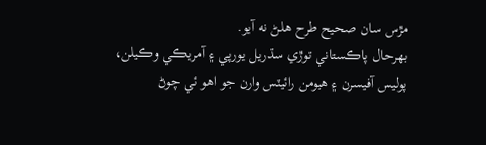مڙس سان صحيح طرح هلڻ نه آيو.
بهرحال پاڪستاني توڙي سڌريل يورپي ۽ آمريڪي وڪيلن، پوليس آفيسرن ۽ هيومن رائيٽس وارن جو اهو ئي چوڻ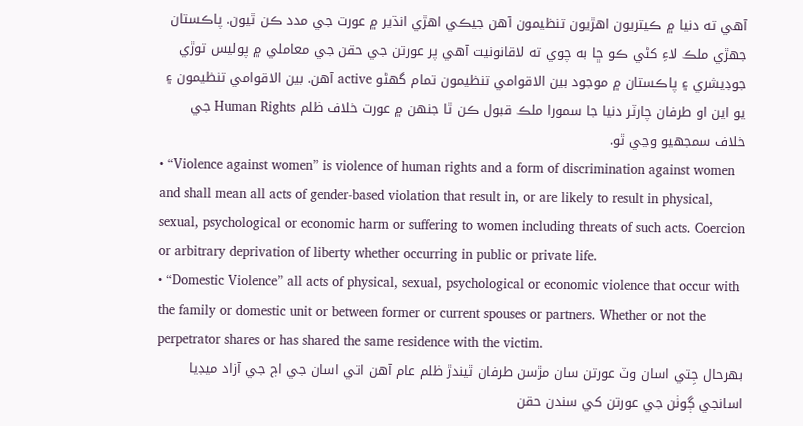آهي ته دنيا ۾ ڪيتريون اهڙيون تنظيمون آهن جيڪي اهڙي انڌير ۾ عورت جي مدد ڪن ٿيون. پاڪستان جهڙي ملڪ لاءِ کڻي ڪو ڇا به چوي ته لاقانونيت آهي پر عورتن جي حقن جي معاملي ۾ پوليس توڙي جوڊيشري ۽ پاڪستان ۾ موجود بين الاقوامي تنظيمون تمام گهڻو active آهن. بين الاقوامي تنظيمون ۽ يو اين او طرفان چارٽر دنيا جا سمورا ملڪ قبول ڪن ٿا جنهن ۾ عورت خلاف ظلم Human Rights جي خلاف سمجھيو وڃي ٿو.
• “Violence against women” is violence of human rights and a form of discrimination against women and shall mean all acts of gender-based violation that result in, or are likely to result in physical, sexual, psychological or economic harm or suffering to women including threats of such acts. Coercion or arbitrary deprivation of liberty whether occurring in public or private life.
• “Domestic Violence” all acts of physical, sexual, psychological or economic violence that occur with the family or domestic unit or between former or current spouses or partners. Whether or not the perpetrator shares or has shared the same residence with the victim.
بهرحال جِتي اسان وٽ عورتن سان مڙسن طرفان ٿيندڙ ظلم عام آهن اتي اسان جي اڄ جي آزاد ميڊيا اسانجي ڳوٺن جي عورتن کي سندن حقن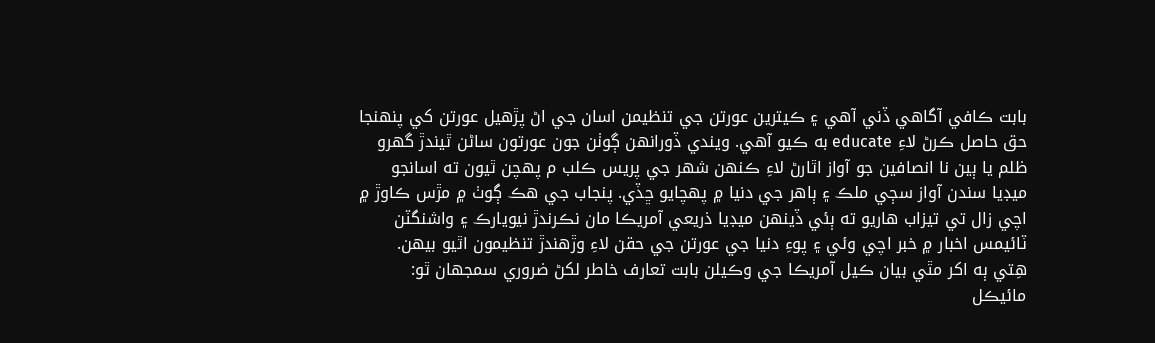بابت ڪافي آگاهي ڏني آهي ۽ ڪيترين عورتن جي تنظيمن اسان جي اڻ پڙهيل عورتن کي پنهنجا حق حاصل ڪرڻ لاءِ educate به ڪيو آهي. ويندي ڏورانهن ڳوٺن جون عورتون ساڻن ٿيندڙ گهرو ظلم يا ٻين نا انصافين جو آواز اٿارڻ لاءِ ڪنهن شهر جي پريس ڪلب م پهچن ٿيون ته اسانجو ميڊيا سندن آواز سڄي ملڪ ۽ ٻاهر جي دنيا ۾ پهچايو ڇڏي. پنجاب جي هڪ ڳوٺ ۾ مڙس ڪاوڙ ۾ اچي زال تي تيزاب هاريو ته ٻئي ڏينهن ميڊيا ذريعي آمريڪا مان نڪرندڙ نيويارڪ ۽ واشنگٽن ٽائيمس اخبار ۾ خبر اچي وئي ۽ پوءِ دنيا جي عورتن جي حقن لاءِ وڙهندڙ تنظيمون اٿيو بيهن.
هِتي ٻه اکر مٿي بيان ڪيل آمريڪا جي وڪيلن بابت تعارف خاطر لکڻ ضروري سمجھان ٿو:
مائيڪل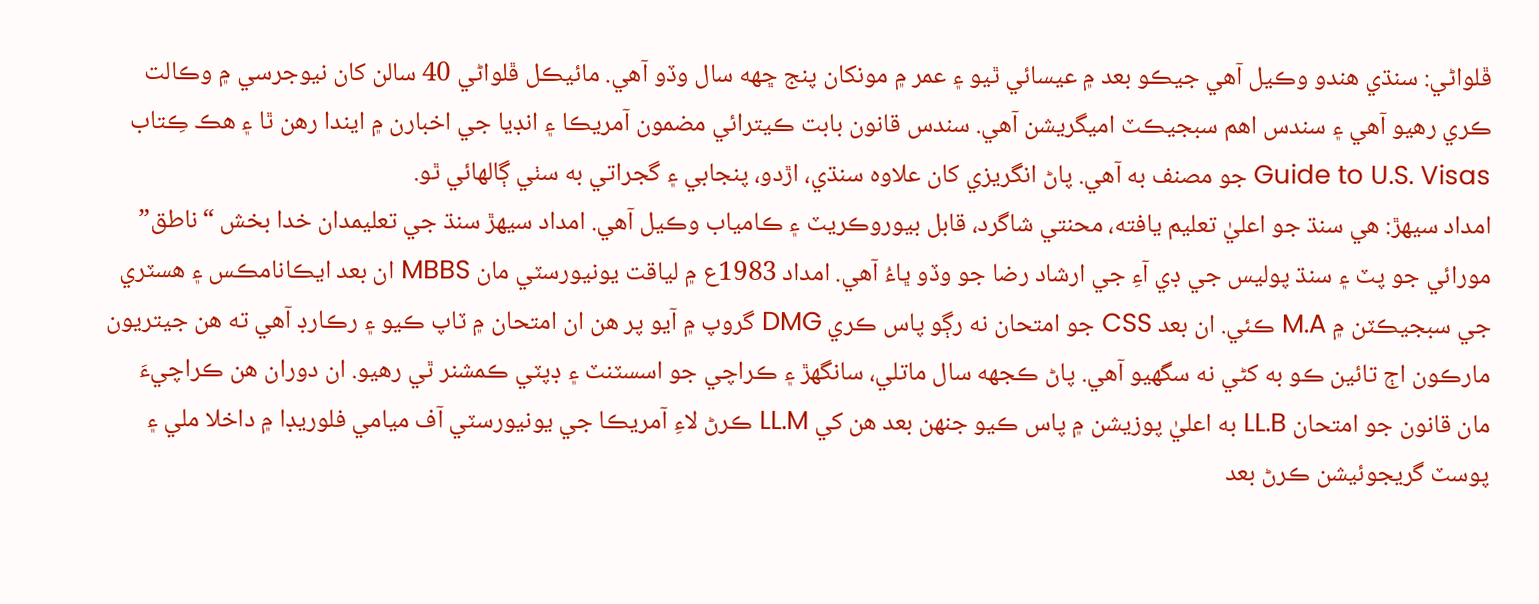ڦلواڻي: سنڌي هندو وڪيل آهي جيڪو بعد ۾ عيسائي ٿيو ۽ عمر ۾ مونکان پنج ڇهه سال وڏو آهي. مائيڪل ڦلواڻي 40 سالن کان نيوجرسي ۾ وڪالت ڪري رهيو آهي ۽ سندس اهم سبجيڪٽ اميگريشن آهي. سندس قانون بابت ڪيترائي مضمون آمريڪا ۽ انڊيا جي اخبارن ۾ ايندا رهن ٿا ۽ هڪ ڪِتاب Guide to U.S. Visas جو مصنف به آهي. پاڻ انگريزي کان علاوه سنڌي، اڙدو، پنجابي ۽ گجراتي به سٺي ڳالهائي ٿو.
امداد سيهڙ: هي سنڌ جو اعليٰ تعليم يافته، محنتي شاگرد، قابل بيوروڪريٽ ۽ ڪامياب وڪيل آهي. امداد سيهڙ سنڌ جي تعليمدان خدا بخش “ناطق” مورائي جو پٽ ۽ سنڌ پوليس جي ڊي آءِ جي ارشاد رضا جو وڏو ڀاءُ آهي. امداد 1983ع ۾ لياقت يونيورسٽي مان MBBS ان بعد ايڪانامڪس ۽ هسٽري جي سبجيڪٽن ۾ M.A ڪئي. ان بعد CSS جو امتحان نه رڳو پاس ڪري DMG گروپ ۾ آيو پر هن ان امتحان ۾ ٽاپ ڪيو ۽ رڪارڊ آهي ته هن جيتريون مارڪون اڄ تائين ڪو به کڻي نه سگهيو آهي. پاڻ ڪجهه سال ماتلي، سانگھڙ ۽ ڪراچي جو اسسٽنٽ ۽ ڊپٽي ڪمشنر ٿي رهيو. ان دوران هن ڪراچيءَ مان قانون جو امتحان LL.B به اعليٰ پوزيشن ۾ پاس ڪيو جنهن بعد هن کي LL.M ڪرڻ لاءِ آمريڪا جي يونيورسٽي آف ميامي فلوريڊا ۾ داخلا ملي ۽ پوسٽ گريجوئيشن ڪرڻ بعد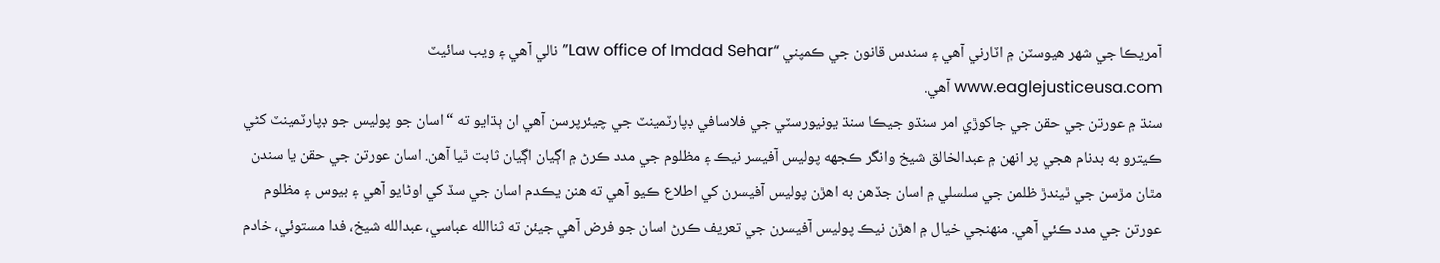آمريڪا جي شهر هيوسٽن ۾ اٽارني آهي ۽ سندس قانون جي ڪمپني “Law office of Imdad Sehar” نالي آهي ۽ ويب سائيٽ www.eaglejusticeusa.com آهي.
سنڌ ۾ عورتن جي حقن جي جاکوڙي امر سنڌو جيڪا سنڌ يونيورسٽي جي فلاسافي ڊپارٽمينٽ جي چيئرپرسن آهي ان ٻڌايو ته “اسان جو پوليس جو ڊپارٽمينٽ کڻي ڪيترو به بدنام هجي پر انهن ۾ عبدالخالق شيخ وانگر ڪجهه پوليس آفيسر نيڪ ۽ مظلوم جي مدد ڪرڻ ۾ اڳيان اڳيان ثابت ٿيا آهن. اسان عورتن جي حقن يا سندن مٿان مڙسن جي ٿيندڙ ظلمن جي سلسلي ۾ اسان جڏهن به اهڙن پوليس آفيسرن کي اطلاع ڪيو آهي ته هنن يڪدم اسان جي سڏ کي اوڻايو آهي ۽ بيوس ۽ مظلوم عورتن جي مدد ڪئي آهي. منهنجي خيال ۾ اهڙن نيڪ پوليس آفيسرن جي تعريف ڪرڻ اسان جو فرض آهي جيئن ته ثناالله عباسي، عبدالله شيخ، فدا مستوئي، خادم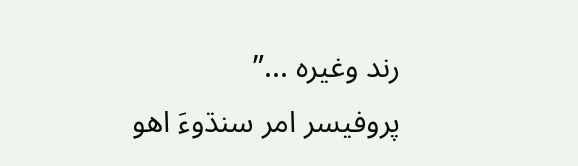رند وغيره ...”
پروفيسر امر سنڌوءَ اهو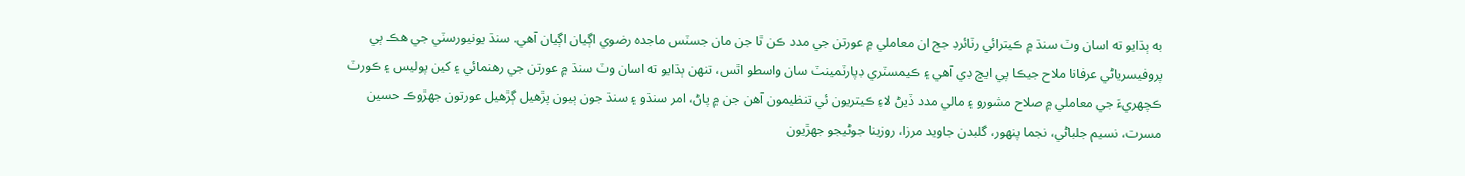به ٻڌايو ته اسان وٽ سنڌ ۾ ڪيترائي رٽائرڊ جج ان معاملي ۾ عورتن جي مدد ڪن ٿا جن مان جسٽس ماجده رضوي اڳيان اڳيان آهي. سنڌ يونيورسٽي جي هڪ ٻي پروفيسرياڻي عرفانا ملاح جيڪا پي ايڇ ڊي آهي ۽ ڪيمسٽري ڊپارٽمينٽ سان واسطو اٿس، تنهن ٻڌايو ته اسان وٽ سنڌ ۾ عورتن جي رهنمائي ۽ کين پوليس ۽ ڪورٽ ڪچهريءَ جي معاملي ۾ صلاح مشورو ۽ مالي مدد ڏيڻ لاءِ ڪيتريون ئي تنظيمون آهن جن ۾ پاڻ، امر سنڌو ۽ سنڌ جون ٻيون پڙهيل ڳڙهيل عورتون جهڙوڪ حسين مسرت، نسيم جلباڻي، نجما پنهور، گلبدن جاويد مرزا، روزينا جوڻيجو جهڙيون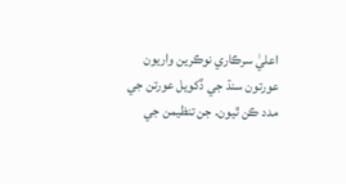اعليٰ سرڪاري نوڪرين واريون عورتون سنڌ جي ڏکويل عورتن جي مدد ڪن ٿيون. جن تنظيمن جي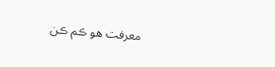معرفت هو ڪم ڪن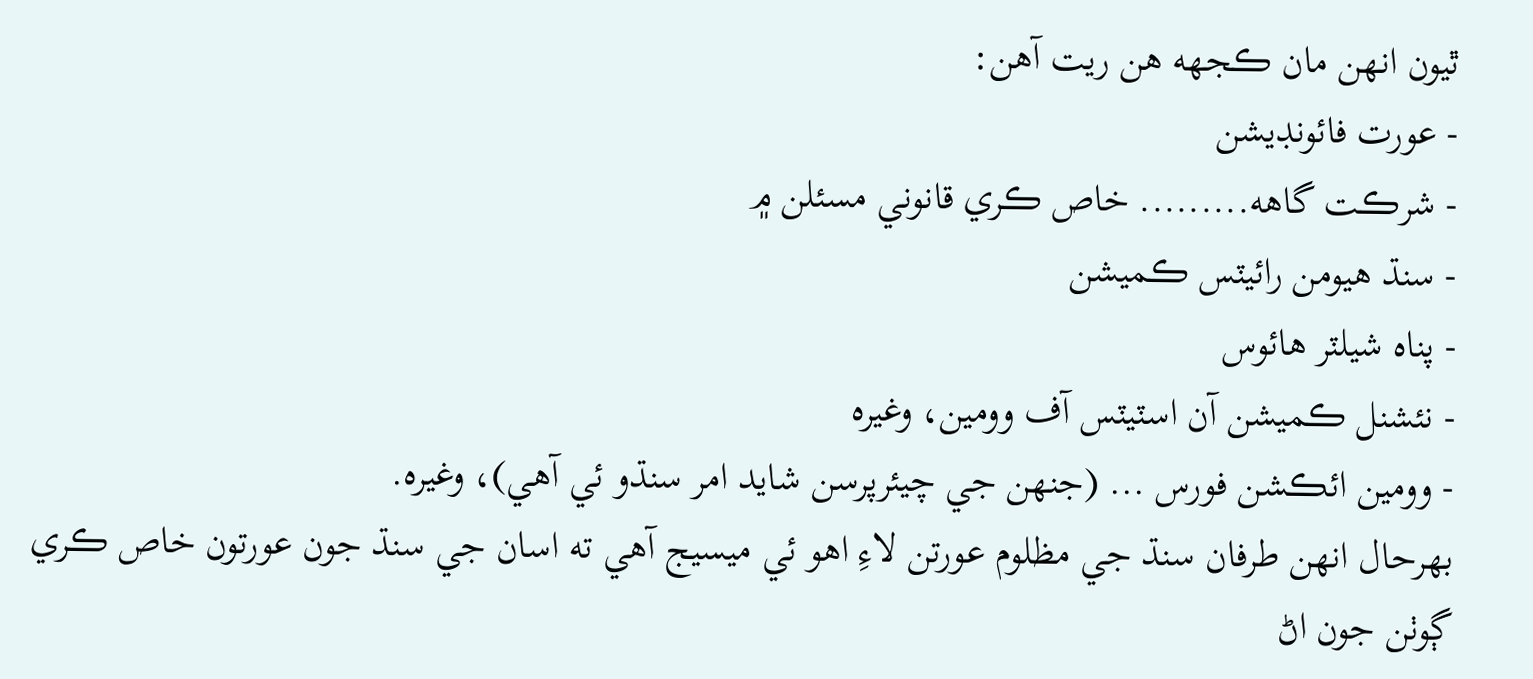ٿيون انهن مان ڪجهه هن ريت آهن:
- عورت فائونڊيشن
- شرڪت گاهه......... خاص ڪري قانوني مسئلن ۾
- سنڌ هيومن رائيٽس ڪميشن
- پناه شيلٽر هائوس
- نئشنل ڪميشن آن اسٽيٽس آف وومين، وغيره
- وومين ائڪشن فورس ... (جنهن جي چيئرپرسن شايد امر سنڌو ئي آهي)، وغيره.
بهرحال انهن طرفان سنڌ جي مظلوم عورتن لاءِ اهو ئي ميسيج آهي ته اسان جي سنڌ جون عورتون خاص ڪري ڳوٺن جون اڻ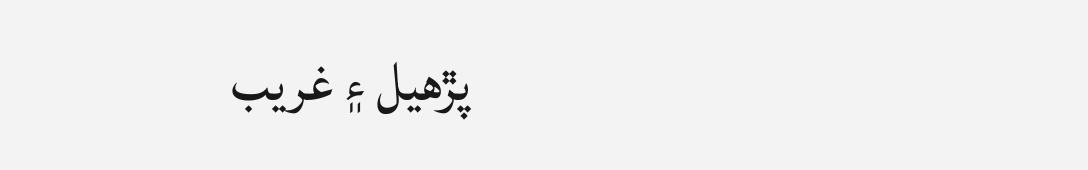پڙهيل ۽ غريب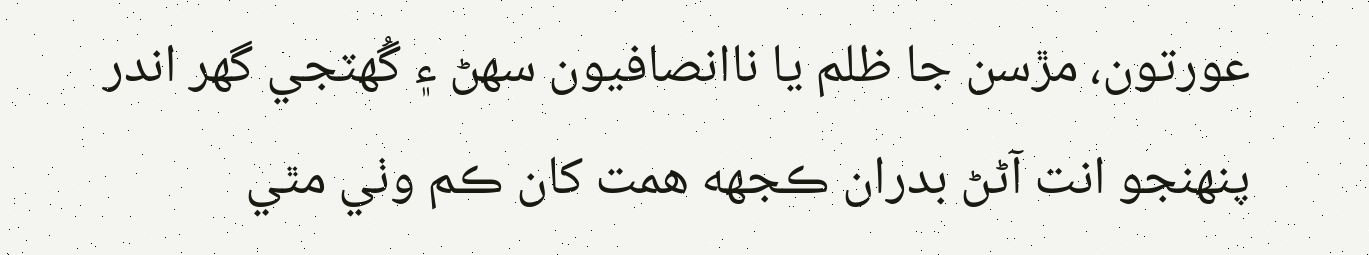عورتون، مڙسن جا ظلم يا ناانصافيون سهڻ ۽ گُهٽجي گهر اندر پنهنجو انت آڻڻ بدران ڪجهه همت کان ڪم وٺي مٿي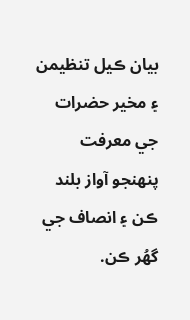بيان ڪيل تنظيمن ۽ مخير حضرات جي معرفت پنهنجو آواز بلند ڪن ۽ انصاف جي گهُر ڪن.